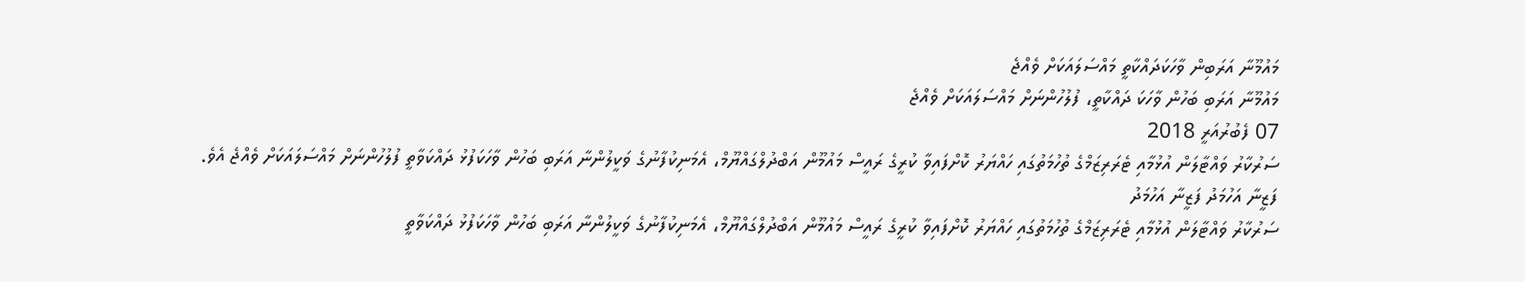މައުމޫނާ އަރަބިން ވާހަކަދައްކާތީ މައްސަލައަކަށް ވެއްޖެ
މައުމޫނާ އަރަބި ބަހުން ވާހަކަ ދައްކާތީ، ފުލުހުންނަށް މައްސަލައަކަށް ވެއްޖެ
07 ފެބުރުއަރީ 2018
ސަރުކާރު ވައްޓާލަން އުޅުމާއި ޓެރަރިޒަމްގެ ތުހުމަތުގައި ހައްޔަރު ކޮށްފައިވާ ކުރީގެ ރައީސް މައުމޫން އަބްދުލްގައްޔޫމް، އެމަނިކުފާނުގެ ވަކީލުންނާ އަރަބި ބަހުން ވާހަކަފުޅު ދައްކަވާތީ ފުލުހުންނަށް މައްސަލައަކަށް ވެއްޖެ އެވެ.
ފަޒީނާ އަހުމަދު ފަޒީނާ އަހުމަދު
ސަރުކާރު ވައްޓާލަން އުޅުމާއި ޓެރަރިޒަމްގެ ތުހުމަތުގައި ހައްޔަރު ކޮށްފައިވާ ކުރީގެ ރައީސް މައުމޫން އަބްދުލްގައްޔޫމް، އެމަނިކުފާނުގެ ވަކީލުންނާ އަރަބި ބަހުން ވާހަކަފުޅު ދައްކަވާތީ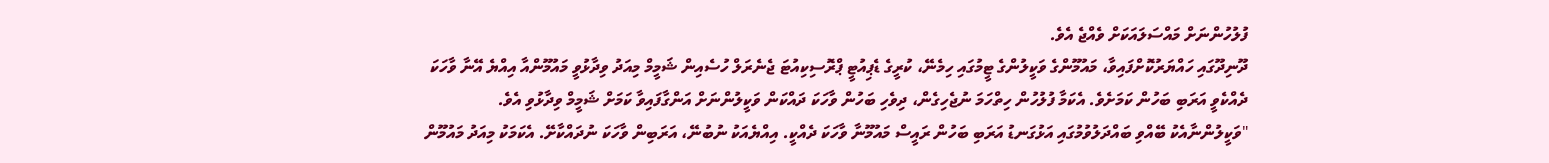ފުލުހުންނަށް މައްސަލައަކަށް ވެއްޖެ އެވެ.
ދޫނިދޫގައި ހައްޔަރުކޮށްފައިވާ، މައުމޫންގެ ވަކީލުންގެ ޓީމުގައި ހިމެނޭ، ކުރީގެ ޑެޕިއުޓީ ޕްރޮސިކިއުޓަ ޖެނެރަލް ހުސެއިން ޝަމީމް މިއަދު ވިދާޅުވީ މައުމޫންއާ އިއްޔެ އޭނާ ވާހަކަ ދެއްކެވީ އަރަބި ބަހުން ކަމަށެވެ. އެކަމާ ފުލުހުން ހިތްހަމަ ނުޖެހިގެން، ދިވެހި ބަހުން ވާހަކަ ދައްކަން ވަކީލުންނަށް އަންގާފައިވާ ކަމަށް ޝަމީމް ވިދާޅުވި އެވެ.
"ވަކީލުންނާއެކު ބޭއްވި ބައްދަލުވުމުގައި އަޅުގަނޑު އަރަބި ބަހުން ރައީސް މައުމޫނާ ވާހަކަ ދެއްކީ. އިއްޔެއަކު ނުބުނޭ، އަރަބިން ވާހަކަ ނުދައްކާށޭ. އެކަމަކު މިއަދު މައުމޫން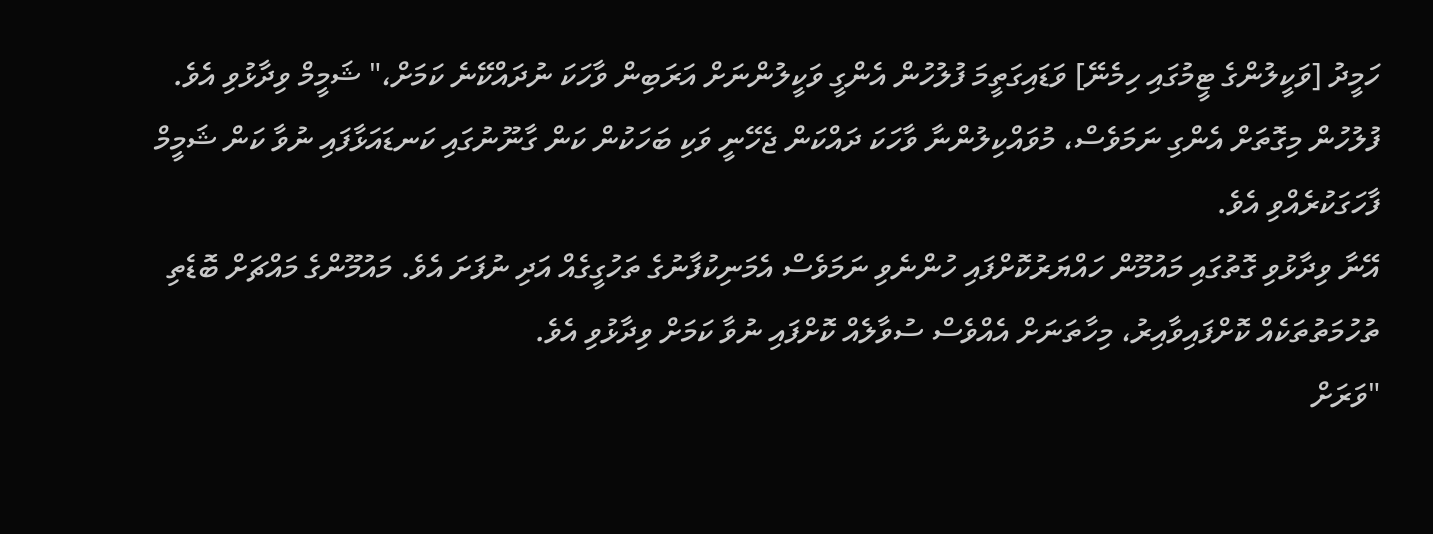ހަމީދު [ވަކީލުންގެ ޓީމުގައި ހިމެނޭ] ވަޑައިގަތީމަ ފުލުހުން އެންގީ ވަކީލުންނަށް އަރަބިން ވާހަކަ ނުދައްކޭނެ ކަމަށް،" ޝަމީމް ވިދާޅުވި އެވެ.
ފުލުހުން މިގޮތަށް އެންގި ނަމަވެސް، މުވައްކިލުންނާ ވާހަކަ ދައްކަން ޖެހޭނީ ވަކި ބަހަކުން ކަން ގާނޫނުގައި ކަނޑައަޅާފައި ނުވާ ކަން ޝަމީމް ފާހަގަކުރެއްވި އެވެ.
އޭނާ ވިދާޅުވި ގޮތުގައި މައުމޫން ހައްޔަރުކޮށްފައި ހުންނެވި ނަމަވެސް އެމަނިކުފާނުގެ ތަހުގީގެއް އަދި ނުފަށަ އެވެ. މައުމޫންގެ މައްޗަށް ބޮޑެތި ތުހުމަތުތަކެއް ކޮށްފައިވާއިރު، މިހާތަނަށް އެއްވެސް ސުވާލެއް ކޮށްފައި ނުވާ ކަމަށް ވިދާޅުވި އެވެ.
"ވަރަށް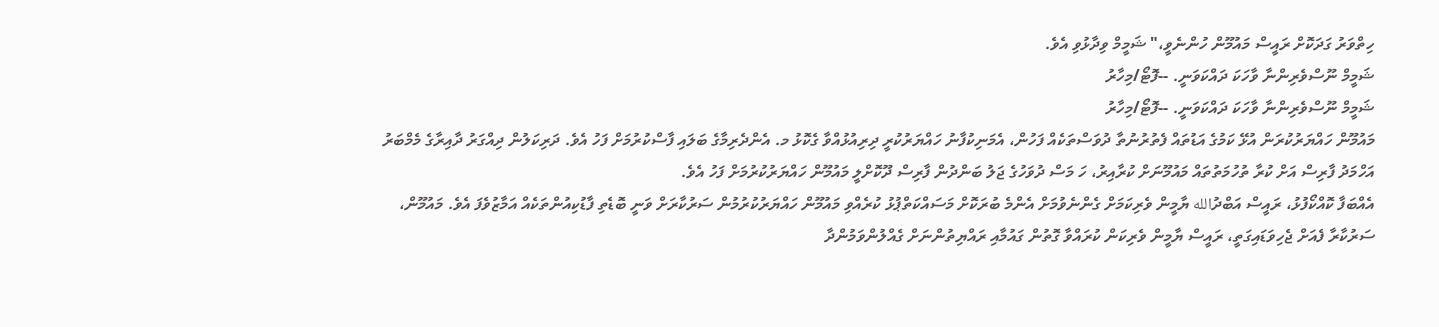ހިތްވަރު ގަދަކޮށް ރައީސް މައުމޫން ހުންނެވީ،" ޝަމީމް ވިދާޅުވި އެވެ.
ޝަމީމް ނޫސްވެރިންނާ ވާހަކަ ދައްކަވަނީ. --ފޮޓޯ/މިހާރު
ޝަމީމް ނޫސްވެރިންނާ ވާހަކަ ދައްކަވަނީ. --ފޮޓޯ/މިހާރު
މައުމޫން ހައްޔަރުކުރަން އުޅޭ ކަމުގެ އަޑުތައް ފެތުރުނުތާ ދުވަސްތަކެއް ފަހުން، އެމަނިކުފާނު ހައްޔަރުކުރީ ދިރިއުޅުއްވާ ގެކޮޅު މ. އެންދެރިމާގެ ބަލައި ފާސްކުރުމަށް ފަހު އެވެ. ދަރިކަލުން ދިއްގަރު ދާއިރާގެ މެމްބަރު އަހްމަދު ފާރިސް އަށް ކުރާ ތުހުމަތުތައް މައުމޫނަށް ކުރާއިރު، ހަ މަސް ދުވަހުގެ ޖަލު ބަންދުން ފާރިސް ދޫކޮށްލީ މައުމޫން ހައްޔަރުކުރުމަށް ފަހު އެވެ.
އެއްބަފާ ކޮއްކޯފުޅު، ރައީސް އަބްދުالله ޔާމީން ވެރިކަމަށް ގެންނެވުމަށް އެންމެ ބުރަކޮށް މަސައްކަތްޕުޅު ކުރެއްވި މައުމޫން ހައްޔަރުކުރުމުން ސަރުކާރަށް ވަނީ ބޮޑެތި ފާޑުކިއުންތަކެއް އަމާޒުވެފަ އެވެ. މައުމޫން، ސަރުކާރާ ފެއަށް ޖެހިވަޑައިގަތީ، ރައީސް ޔާމީން ވެރިކަން ކުރައްވާ ގޮތުން ގައުމާއި ރައްޔިތުންނަށް ގެއްލުންވަމުންދާ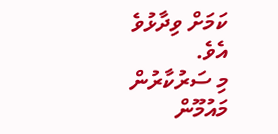ކަމަށް ވިދާޅުވެ އެވެ.
މި ސަރުކާރުން މައުމޫން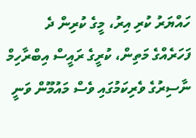ހައްޔަރު ކުރި އިރު، މީގެ ކުރިން ދެ ފަހަރެއްގެ މަތިން، ކުރީގެ ރައީސް އިބްރާހިމް ނާސިރުގެ ވެރިކަމުގައި ވެސް މައުމޫން ވަނީ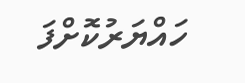ހައްޔަރުކޮށްފަ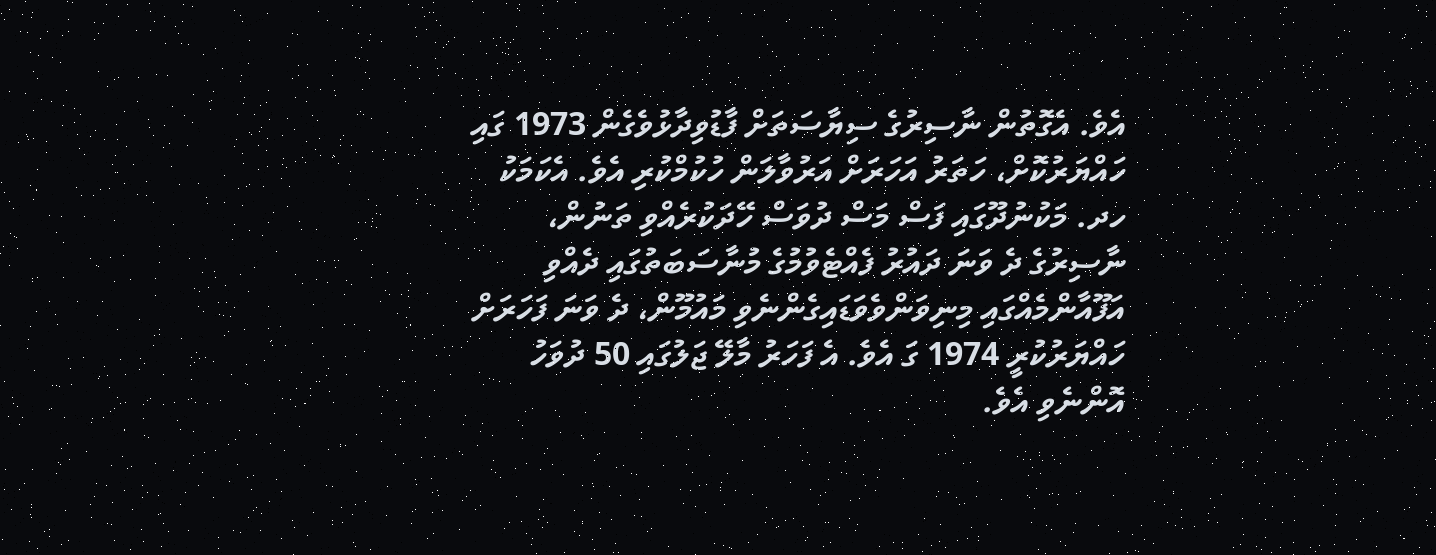އެވެ. އެގޮތުން ނާސިރުގެ ސިޔާސަތަށް ފާޑުވިދާޅުވެގެން 1973 ގައި ހައްޔަރުކޮށް، ހަތަރު އަހަރަށް އަރުވާލަން ހުކުމްކުރި އެވެ. އެކަމަކު ހދ. މަކުނުދޫގައި ފަސް މަސް ދުވަސް ހޭދަކުރެއްވި ތަނުން، ނާސިރުގެ ދެ ވަނަ ދައުރު ފެއްޓެވުމުގެ މުނާސަބަތުގައި ދެއްވި އަފޫއާންމެއްގައި މިނިވަންވެވަޑައިގެންނެވި މައުމޫން، ދެ ވަނަ ފަހަރަށް ހައްޔަރުކުރީ 1974 ގަ އެވެ. އެ ފަހަރު މާލޭ ޖަލުގައި 50 ދުވަހު އޮންނެވި އެވެ.